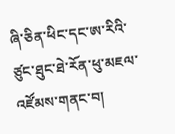ཞི་ཅིན་ཕིང་དང་ཨ་རིའི་ཙུང་ཐུང་ཐེ་རོན་ཕུ་མཇལ་འཛོམས་གནང་བ།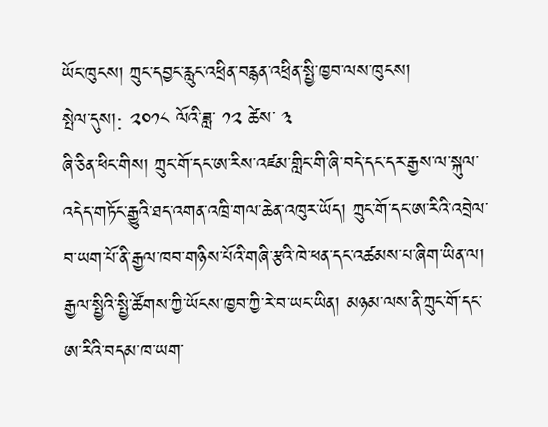ཡོང་ཁུངས། ཀྲུང་དབྱང་རླུང་འཕྲིན་བརྙན་འཕྲིན་སྤྱི་ཁྱབ་ལས་ཁུངས།
སྤེལ་དུས།: ༢༠༡༨ ལོའི་ཟླ་ ༡༢ ཚེས་ ༣
ཞི་ཅིན་ཕིང་གིས། ཀྲུང་གོ་དང་ཨ་རིས་འཛམ་གླིང་གི་ཞི་བདེ་དང་དར་རྒྱས་ལ་སྐུལ་འདེད་གཏོང་རྒྱུའི་ཐད་འགན་འཁྲི་གལ་ཆེན་འཁུར་ཡོད། ཀྲུང་གོ་དང་ཨ་རིའི་འབྲེལ་བ་ཡག་པོ་ནི་རྒྱལ་ཁབ་གཉིས་པོའི་གཞི་རྩའི་ཁེ་ཕན་དང་འཚམས་པ་ཞིག་ཡིན་ལ། རྒྱལ་སྤྱིའི་སྤྱི་ཚོགས་ཀྱི་ཡོངས་ཁྱབ་ཀྱི་རེ་བ་ཡང་ཡིན། མཉམ་ལས་ནི་ཀྲུང་གོ་དང་ཨ་རིའི་བདམ་ཁ་ཡག་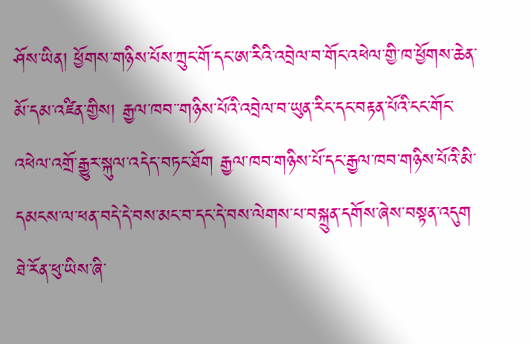ཤོས་ཡིན། ཕྱོགས་གཉིས་པོས་ཀྲུང་གོ་དང་ཨ་རིའི་འབྲེལ་བ་གོང་འཕེལ་གྱི་ཁ་ཕྱོགས་ཆེན་མོ་དམ་འཛིན་གྱིས། རྒྱལ་ཁབ་་གཉིས་པོའི་འབྲེལ་བ་ཡུན་རིང་དང་བརྟན་པོའི་ངང་གོང་འཕེལ་འགྲོ་རྒྱུར་སྐུལ་འདེད་བཏང་ཐོག རྒྱལ་ཁབ་གཉིས་པོ་དང་རྒྱལ་ཁབ་གཉིས་པོའི་མི་དམངས་ལ་ཕན་བདེ་དེ་བས་མང་བ་དང་དེ་བས་ལེགས་པ་བསྐྲུན་དགོས་ཞེས་བསྟན་འདུག ཐེ་རོན་ཕུ་ཡིས་ཞི་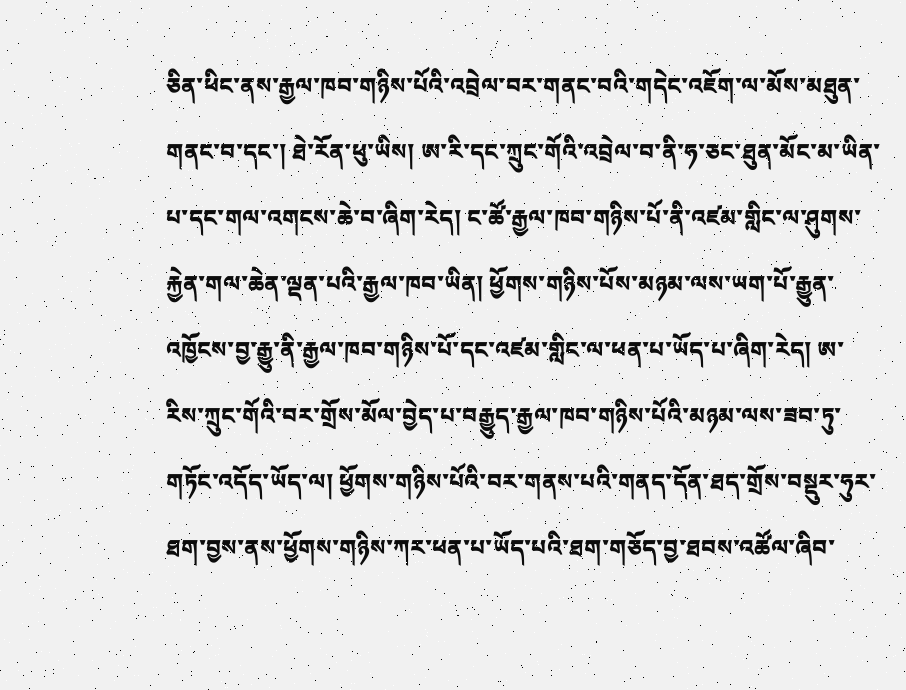ཅིན་ཕིང་ནས་རྒྱལ་ཁབ་གཉིས་པོའི་འབྲེལ་བར་གནང་བའི་གདེང་འཇོག་ལ་མོས་མཐུན་གནང་བ་དང་། ཐེ་རོན་ཕུ་ཡིས། ཨ་རི་དང་ཀྲུང་གོའི་འབྲེལ་བ་ནི་ཧ་ཅང་ཐུན་མོང་མ་ཡིན་པ་དང་གལ་འགངས་ཆེ་བ་ཞིག་རེད། ང་ཚོ་རྒྱལ་ཁབ་གཉིས་པོ་ནི་འཛམ་གླིང་ལ་ཤུགས་རྐྱེན་གལ་ཆེན་ལྡན་པའི་རྒྱལ་ཁབ་ཡིན། ཕྱོགས་གཉིས་པོས་མཉམ་ལས་ཡག་པོ་རྒྱུན་འཁྱོངས་བྱ་རྒྱུ་ནི་རྒྱལ་ཁབ་གཉིས་པོ་དང་འཛམ་གླིང་ལ་ཕན་པ་ཡོད་པ་ཞིག་རེད། ཨ་རིས་ཀྲུང་གོའི་བར་གྲོས་མོལ་བྱེད་པ་བརྒྱུད་རྒྱལ་ཁབ་གཉིས་པོའི་མཉམ་ལས་ཟབ་ཏུ་གཏོང་འདོད་ཡོད་ལ། ཕྱོགས་གཉིས་པོའི་བར་གནས་པའི་གནད་དོན་ཐད་གྲོས་བསྡུར་ཧུར་ཐག་བྱས་ནས་ཕྱོགས་གཉིས་ཀར་ཕན་པ་ཡོད་པའི་ཐག་གཅོད་བྱ་ཐབས་འཚོལ་ཞིབ་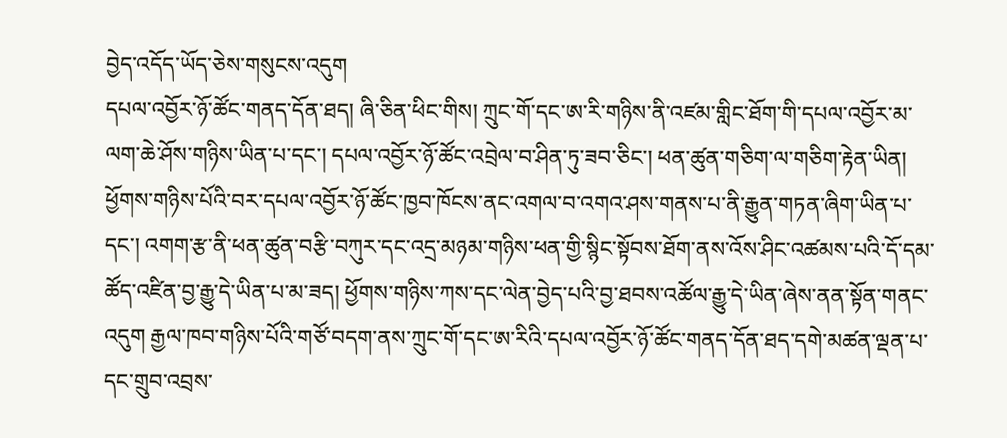བྱེད་འདོད་ཡོད་ཅེས་གསུངས་འདུག
དཔལ་འབྱོར་ཉོ་ཚོང་གནད་དོན་ཐད། ཞི་ཅིན་ཕིང་གིས། ཀྲུང་གོ་དང་ཨ་རི་གཉིས་ནི་འཛམ་གླིང་ཐོག་གི་དཔལ་འབྱོར་མ་ལག་ཆེ་ཤོས་གཉིས་ཡིན་པ་དང་། དཔལ་འབྱོར་ཉོ་ཚོང་འབྲེལ་བ་ཤིན་ཏུ་ཟབ་ཅིང་། ཕན་ཚུན་གཅིག་ལ་གཅིག་རྟེན་ཡིན། ཕྱོགས་གཉིས་པོའི་བར་དཔལ་འབྱོར་ཉོ་ཚོང་ཁྱབ་ཁོངས་ནང་འགལ་བ་འགའ་ཤས་གནས་པ་ནི་རྒྱུན་གཏན་ཞིག་ཡིན་པ་དང་། འགག་རྩ་ནི་ཕན་ཚུན་བརྩི་བཀུར་དང་འདྲ་མཉམ་གཉིས་ཕན་གྱི་སྙིང་སྟོབས་ཐོག་ནས་འོས་ཤིང་འཚམས་པའི་དོ་དམ་ཚོད་འཛིན་བྱ་རྒྱུ་དེ་ཡིན་པ་མ་ཟད། ཕྱོགས་གཉིས་ཀས་དང་ལེན་བྱེད་པའི་བྱ་ཐབས་འཚོལ་རྒྱུ་དེ་ཡིན་ཞེས་ནན་སྟོན་གནང་འདུག རྒྱལ་ཁབ་གཉིས་པོའི་གཙོ་བདག་ནས་ཀྲུང་གོ་དང་ཨ་རིའི་དཔལ་འབྱོར་ཉོ་ཚོང་གནད་དོན་ཐད་དགེ་མཚན་ལྡན་པ་དང་གྲུབ་འབྲས་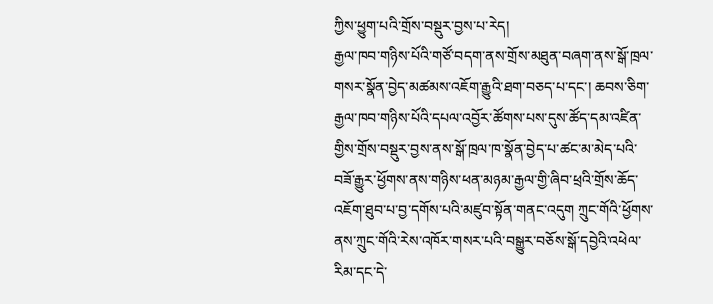ཀྱིས་ཕྱུག་པའི་གྲོས་བསྡུར་བྱས་པ་རེད།
རྒྱལ་ཁབ་གཉིས་པོའི་གཙོ་བདག་ནས་གྲོས་མཐུན་བཞག་ནས་སྒོ་ཁྲལ་གསར་སྣོན་བྱེད་མཚམས་འཇོག་རྒྱུའི་ཐག་བཅད་པ་དང་། ཆབས་ཅིག་རྒྱལ་ཁབ་གཉིས་པོའི་དཔལ་འབྱོར་ཚོགས་པས་དུས་ཚོད་དམ་འཛིན་གྱིས་གྲོས་བསྡུར་བྱས་ནས་སྒོ་ཁྲལ་ཁ་སྣོན་བྱེད་པ་ཚང་མ་མེད་པའི་བཟོ་རྒྱུར་ཕྱོགས་ནས་གཉིས་ཕན་མཉམ་རྒྱལ་གྱི་ཞིབ་ཕྲའི་གྲོས་ཆོད་འཇོག་ཐུབ་པ་བྱ་དགོས་པའི་མཛུབ་སྟོན་གནང་འདུག ཀྲུང་གོའི་ཕྱོགས་ནས་ཀྲུང་གོའི་རེས་འཁོར་གསར་པའི་བསྒྱུར་བཅོས་སྒོ་དབྱེའི་འཕེལ་རིམ་དང་དེ་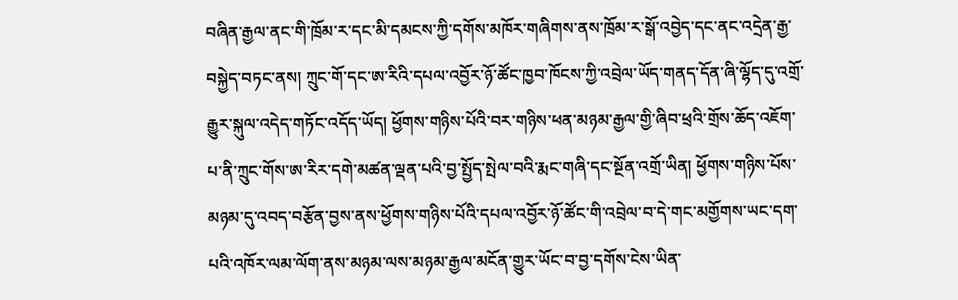བཞིན་རྒྱལ་ནང་གི་ཁྲོམ་ར་དང་མི་དམངས་ཀྱི་དགོས་མཁོར་གཞིགས་ནས་ཁྲོམ་ར་སྒོ་འབྱེད་དང་ནང་འདྲེན་རྒྱ་བསྐྱེད་བཏང་ནས། ཀྲུང་གོ་དང་ཨ་རིའི་དཔལ་འབྱོར་ཉོ་ཚོང་ཁྱབ་ཁོངས་ཀྱི་འབྲེལ་ཡོད་གནད་དོན་ཞི་ལྷོད་དུ་འགྲོ་རྒྱུར་སྐུལ་འདེད་གཏོང་འདོད་ཡོད། ཕྱོགས་གཉིས་པོའི་བར་གཉིས་ཕན་མཉམ་རྒྱལ་གྱི་ཞིབ་ཕྲའི་གྲོས་ཆོད་འཇོག་པ་ནི་ཀྲུང་གོས་ཨ་རིར་དགེ་མཚན་ལྡན་པའི་བྱ་སྤྱོད་སྤེལ་བའི་རྨང་གཞི་དང་སྔོན་འགྲོ་ཡིན། ཕྱོགས་གཉིས་པོས་མཉམ་དུ་འབད་བརྩོན་བྱས་ནས་ཕྱོགས་གཉིས་པོའི་དཔལ་འབྱོར་ཉོ་ཚོང་གི་འབྲེལ་བ་དེ་གང་མགྱོགས་ཡང་དག་པའི་འཁོར་ལམ་ལོག་ནས་མཉམ་ལས་མཉམ་རྒྱལ་མངོན་གྱུར་ཡོང་བ་བྱ་དགོས་ངེས་ཡིན་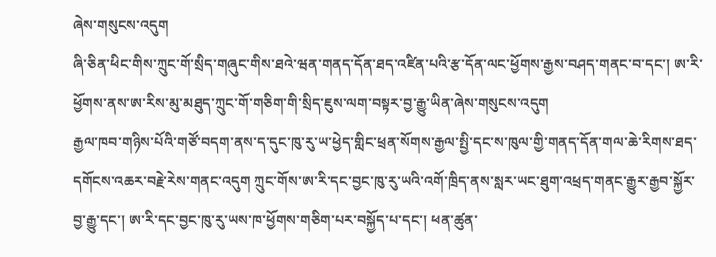ཞེས་གསུངས་འདུག
ཞི་ཅིན་ཕིང་གིས་ཀྲུང་གོ་སྲིད་གཞུང་གིས་ཐའེ་ཝན་གནད་དོན་ཐད་འཛིན་པའི་རྩ་དོན་ལང་ཕྱོགས་རྒྱས་བཤད་གནང་བ་དང་། ཨ་རི་ཕྱོགས་ནས་ཨ་རིས་མུ་མཐུད་ཀྲུང་གོ་གཅིག་གི་སྲིད་ཇུས་ལག་བསྟར་བྱ་རྒྱུ་ཡིན་ཞེས་གསུངས་འདུག
རྒྱལ་ཁབ་གཉིས་པོའི་གཙོ་བདག་ནས་ད་དུང་ཁུ་རུ་ཡ་ཕྱེད་གླིང་ཕྲན་སོགས་རྒྱལ་སྤྱི་དང་ས་ཁུལ་གྱི་གནད་དོན་གལ་ཆེ་རིགས་ཐད་དགོངས་འཆར་བརྗེ་རེས་གནང་འདུག ཀྲུང་གོས་ཨ་རི་དང་བྱང་ཁུ་རུ་ཡའི་འགོ་ཁྲིད་ནས་སླར་ཡང་ཐུག་འཕྲད་གནང་རྒྱུར་རྒྱབ་སྐྱོར་བྱ་རྒྱུ་དང་། ཨ་རི་དང་བྱང་ཁུ་རུ་ཡས་ཁ་ཕྱོགས་གཅིག་པར་བསྐྱོད་པ་དང་། ཕན་ཚུན་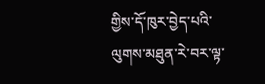གྱིས་དོ་ཁུར་བྱེད་པའི་ལུགས་མཐུན་རེ་བར་ལྟ་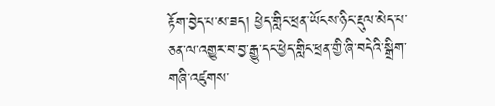རྟོག་བྱེད་པ་མ་ཟད། ཕྱེད་གླིང་ཕྲན་ཡོངས་ཉིང་རྡུལ་མེད་པ་ཅན་ལ་འགྱུར་བ་བྱ་རྒྱུ་དང་ཕྱེད་གླིང་ཕྲན་གྱི་ཞི་བདེའི་སྒྲིག་གཞི་འཛུགས་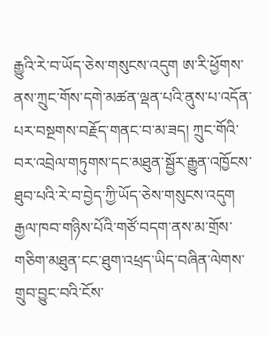རྒྱུའི་རེ་བ་ཡོད་ཅེས་གསུངས་འདུག ཨ་རི་ཕྱོགས་ནས་ཀྲུང་གོས་དགེ་མཚན་ལྡན་པའི་ནུས་པ་འདོན་པར་བསྔགས་བརྗོད་གནང་བ་མ་ཟད། ཀྲུང་གོའི་བར་འབྲེལ་གཏུགས་དང་མཐུན་སྦྱོར་རྒྱུན་འཁྱོངས་ཐུབ་པའི་རེ་བ་བྱེད་ཀྱི་ཡོད་ཅེས་གསུངས་འདུག
རྒྱལ་ཁབ་གཉིས་པོའི་གཙོ་བདག་ནས་མ་གྲོས་གཅིག་མཐུན་ངང་ཐུག་འཕྲད་ཡིད་བཞིན་ལེགས་གྲུབ་བྱུང་བའི་ངོས་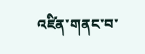འཛིན་གནང་བ་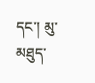དང་། མུ་མཐུད་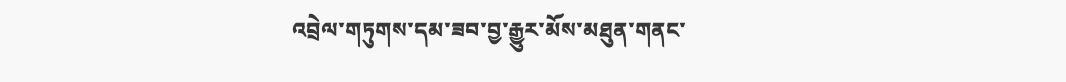འབྲེལ་གཏུགས་དམ་ཟབ་བྱ་རྒྱུར་མོས་མཐུན་གནང་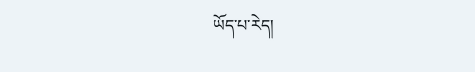ཡོད་པ་རེད།